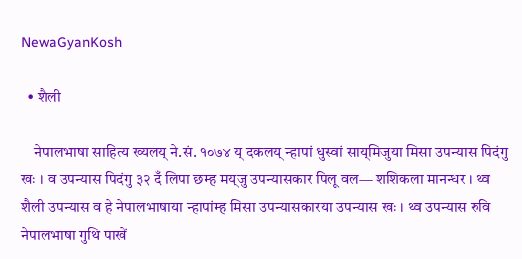NewaGyanKosh

  • शैली

    नेपालभाषा साहित्य ख्यलय् ने.सं. १०७४ य् दकलय् न्हापां धुस्वां साय्‌मिजुया मिसा उपन्यास पिदंगु खः । व उपन्यास पिदंगु ३२ दँ लिपा छम्ह मय्‌जु उपन्यासकार पिलू वल— शशिकला मानन्धर । थ्व शैली उपन्यास व हे नेपालभाषाया न्हापांम्ह मिसा उपन्यासकारया उपन्यास खः । थ्व उपन्यास रुवि नेपालभाषा गुथि पाखें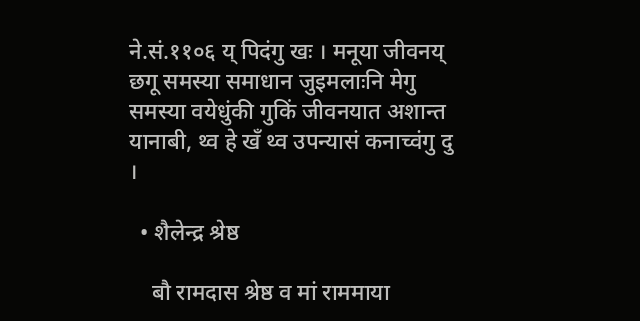ने.सं.११०६ य् पिदंगु खः । मनूया जीवनय् छगू समस्या समाधान जुइमलाःनि मेगु समस्या वयेधुंकी गुकिं जीवनयात अशान्त यानाबी, थ्व हे खँ थ्व उपन्यासं कनाच्वंगु दु ।

  • शैलेन्द्र श्रेष्ठ

    बौ रामदास श्रेष्ठ व मां राममाया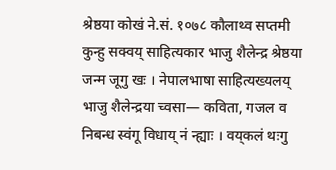श्रेष्ठया कोखं ने.सं. १०७८ कौलाथ्व सप्तमी कुन्हु सक्वय् साहित्यकार भाजु शैलेन्द्र श्रेष्ठया जन्म जूगु खः । नेपालभाषा साहित्यख्यलय् भाजु शैलेन्द्रया च्वसा— कविता, गजल व निबन्ध स्वंगू विधाय् नं न्ह्याः । वय्‌कलं थःगु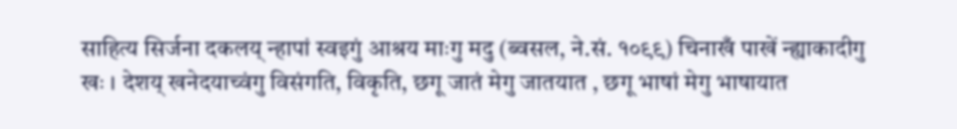साहित्य सिर्जना दकलय् न्हापां स्वइगुं आश्रय माःगु मदु (ब्वसल, ने.सं. १०९९) चिनाखँ पाखें न्ह्याकादीगु खः । देशय् खनेदयाच्वंगु विसंगति, विकृति, छगू जातं मेगु जातयात , छगू भाषां मेगु भाषायात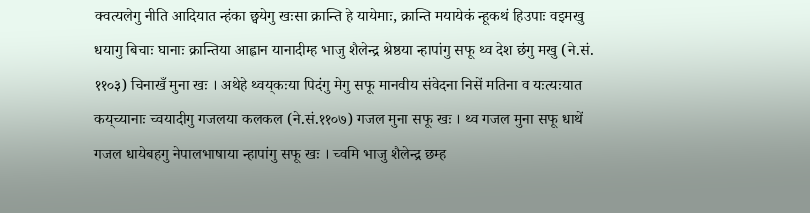क्वत्यलेगु नीति आदियात न्हंका छ्वयेगु खःसा क्रान्ति हे यायेमाः, क्रान्ति मयायेकं न्हूकथं हिउपाः वइमखु धयागु बिचाः घानाः क्रान्तिया आह्वान यानादीम्ह भाजु शैलेन्द्र श्रेष्ठया न्हापांगु सफू थ्व देश छंगु मखु (ने.सं. ११०३) चिनाखँ मुना खः । अथेहे थ्वय्‌कःया पिदंगु मेगु सफू मानवीय संवेदना निसें मतिना व यःत्यःयात कय्‌च्यानाः च्वयादीगु गजलया कलकल (ने.सं.११०७) गजल मुना सफू खः । थ्व गजल मुना सफू धाथें गजल धायेबहगु नेपालभाषाया न्हापांगु सफू खः । च्वमि भाजु शैलेन्द्र छम्ह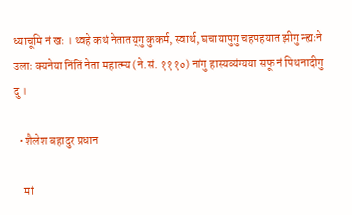ध्याचूमि नं खः । थ्वहे कथं नेतातय्‌गु कुकर्म, स्वार्थ, घचायापुगु चहपहयात झीगु न्ह्यःने उलाः क्यनेया निंतिं नेता महात्म्य (ने.सं. १११०) नांगु हास्यव्यंग्यया सफू नं पिथनादीगु दु ।

  • शैलेश बहादुर प्रधान

    मां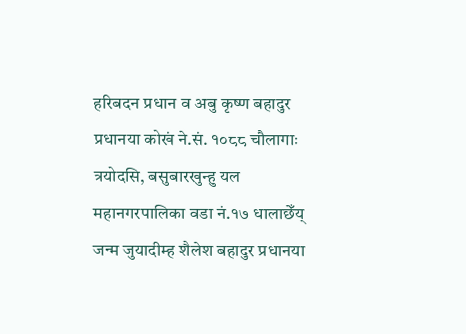हरिबदन प्रधान व अबु कृष्ण बहादुर प्रधानया कोखं ने.सं. १०८८ चौलागाः त्रयोदसि, बसुबारखुन्हु यल महानगरपालिका वडा नं.१७ धालाछेँय्‌ जन्म जुयादीम्ह शैलेश बहादुर प्रधानया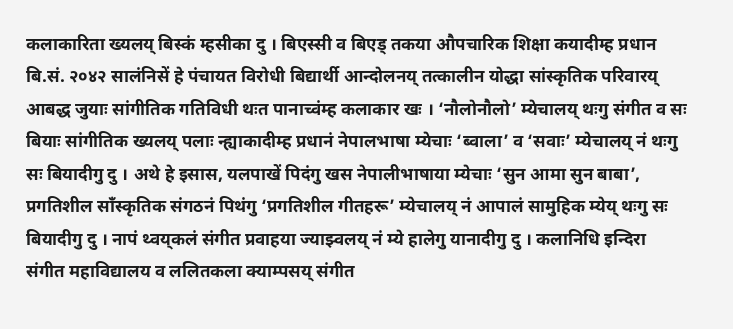कलाकारिता ख्यलय्‌ बिस्कं म्हसीका दु । बिएस्सी व बिएड् तकया औपचारिक शिक्षा कयादीम्ह प्रधान बि.सं. २०४२ सालंनिसें हे पंचायत विरोधी बिद्यार्थी आन्दोलनय्‌ तत्कालीन योद्धा सांस्कृतिक परिवारय्‌ आबद्ध जुयाः सांगीतिक गतिविधी थःत पानाच्वंम्ह कलाकार खः । ‘नौलोनौलो’ म्येचालय्‌ थःगु संगीत व सः बियाः सांगीतिक ख्यलय्‌ पलाः न्ह्याकादीम्ह प्रधानं नेपालभाषा म्येचाः ‘ब्वाला’ व ‘सवाः’ म्येचालय्‌ नं थःगु सः बियादीगु दु । अथे हे इसास, यलपाखें पिदंगु खस नेपालीभाषाया म्येचाः ‘सुन आमा सुन बाबा’, प्रगतिशील साँस्कृतिक संगठनं पिथंगु ‘प्रगतिशील गीतहरू’ म्येचालय्‌ नं आपालं सामुहिक म्येय्‌ थःगु सः बियादीगु दु । नापं थ्वय्‌कलं संगीत प्रवाहया ज्याझ्वलय्‌ नं म्ये हालेगु यानादीगु दु । कलानिधि इन्दिरा संगीत महाविद्यालय व ललितकला क्याम्पसय्‌ संगीत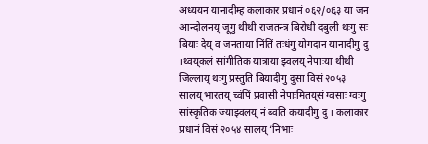अध्ययन यानादीम्ह कलाकार प्रधानं ०६२/०६३ या जन आन्दोलनय्‌ जूगु थीथी राजतन्त्र बिरोधी दबुली थःगु सः बियाः देय्‌ व जनताया निंतिं तःधंगु योगदान यानादीगु दु ।थ्वय्‌कलं सांगीतिक यात्राया झ्वलय्‌ नेपाःया थीथी जिल्लाय्‌ थःगु प्रस्तुति बियादीगु दुसा विसं २०५३ सालय्‌ भारतय्‌ च्वंपिं प्रवासी नेपाःमितय्‌सं ग्वसाः ग्वःगु सांस्कृतिक ज्याझ्वलय्‌ नं ब्वति कयादीगु दु । कलाकार प्रधानं विसं २०५४ सालय्‌ ‘निभाः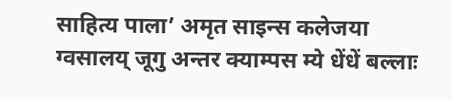साहित्य पाला’ अमृत साइन्स कलेजया ग्वसालय्‌ जूगु अन्तर क्याम्पस म्ये धेंधें बल्लाः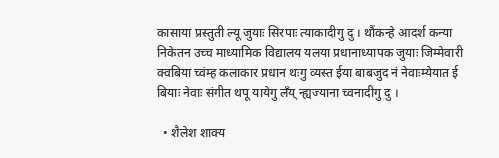कासाया प्रस्तुती ल्यू जुयाः सिरपाः त्याकादीगु दु । थौंकन्हे आदर्श कन्या निकेतन उच्च माध्यामिक विद्यालय यलया प्रधानाध्यापक जुयाः जिम्मेवारी क्वबिया च्वंम्ह कलाकार प्रधान थःगु व्यस्त ईया बाबजुद नं नेवाःम्येयात ई बियाः नेवाः संगीत थपू यायेगु लँय्‌ न्ह्यज्याना च्वनादीगु दु ।

  • शैलेश शाक्य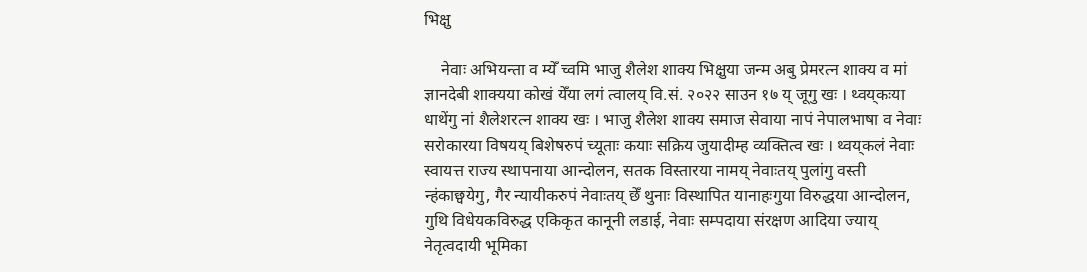भिक्षु

    नेवाः अभियन्ता व म्येँ च्वमि भाजु शैलेश शाक्य भिक्षुया जन्म अबु प्रेमरत्न शाक्य व मां ज्ञानदेबी शाक्यया कोखं येँया लगं त्वालय् वि.सं. २०२२ साउन १७ य् जूगु खः । थ्वय्‌कःया धाथेंगु नां शैलेशरत्न शाक्य खः । भाजु शैलेश शाक्य समाज सेवाया नापं नेपालभाषा व नेवाः सरोकारया विषयय् बिशेषरुपं च्यूताः कयाः सक्रिय जुयादीम्ह व्यक्तित्व खः । थ्वय्‌कलं नेवाः स्वायत्त राज्य स्थापनाया आन्दोलन, सतक विस्तारया नामय् नेवाःतय् पुलांगु वस्ती न्हंकाछ्वयेगु, गैर न्यायीकरुपं नेवाःतय् छेँ थुनाः विस्थापित यानाहःगुया विरुद्धया आन्दोलन, गुथि विधेयकविरुद्ध एकिकृत कानूनी लडाई, नेवाः सम्पदाया संरक्षण आदिया ज्याय् नेतृत्वदायी भूमिका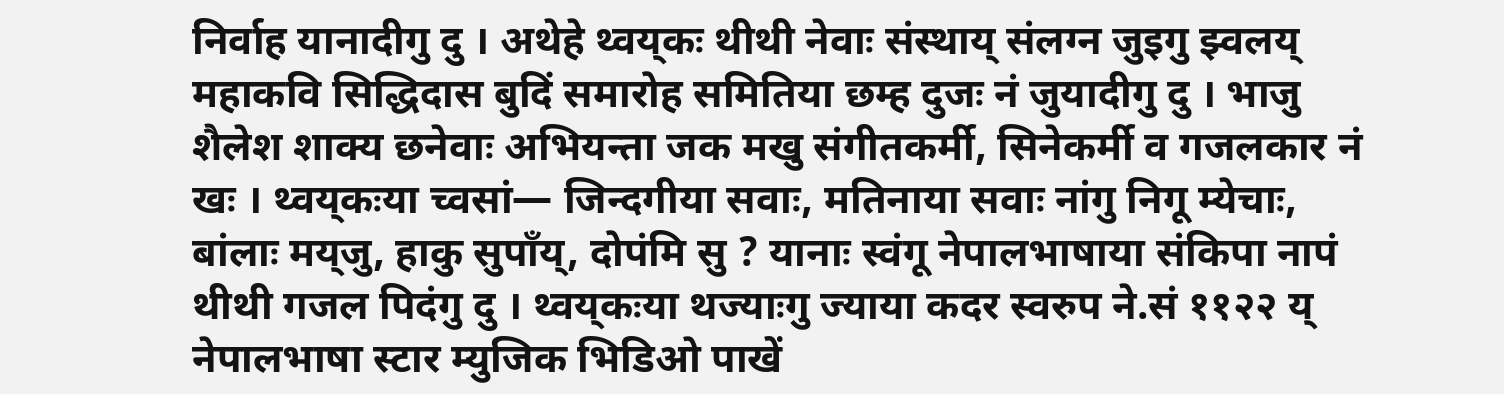निर्वाह यानादीगु दु । अथेहे थ्वय्‌कः थीथी नेवाः संस्थाय् संलग्न जुइगु झ्वलय् महाकवि सिद्धिदास बुदिं समारोह समितिया छम्ह दुजः नं जुयादीगु दु । भाजु शैलेश शाक्य छनेवाः अभियन्ता जक मखु संगीतकर्मी, सिनेकर्मी व गजलकार नं खः । थ्वय्‌कःया च्वसां— जिन्दगीया सवाः, मतिनाया सवाः नांगु निगू म्येचाः, बांलाः मय्‌जु, हाकु सुपाँय्, दोपंमि सु ? यानाः स्वंगू नेपालभाषाया संकिपा नापं थीथी गजल पिदंगु दु । थ्वय्‌कःया थज्याःगु ज्याया कदर स्वरुप ने.सं ११२२ य् नेपालभाषा स्टार म्युजिक भिडिओ पाखें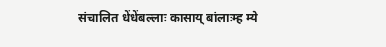संचालित धेंधेंबल्लाः कासाय् बांलाःम्ह म्ये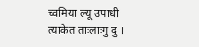च्वमिया ल्यू उपाधी त्याकेत ताःलाःगु दु ।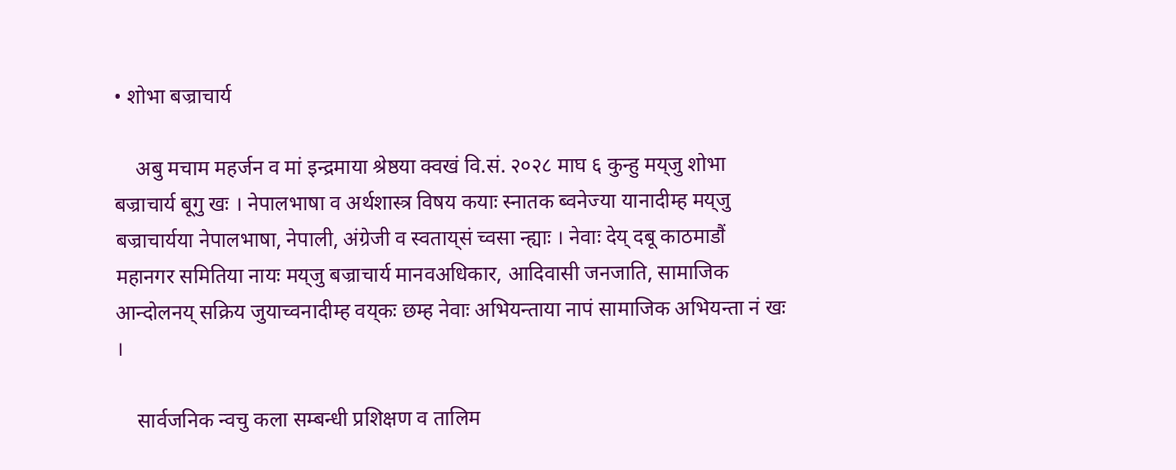• शोभा बज्राचार्य

    अबु मचाम महर्जन व मां इन्द्रमाया श्रेष्ठया क्वखं वि.सं. २०२८ माघ ६ कुन्हु मय्‌जु शोभा बज्राचार्य बूगु खः । नेपालभाषा व अर्थशास्त्र विषय कयाः स्नातक ब्वनेज्या यानादीम्ह मय्‌जु बज्राचार्यया नेपालभाषा, नेपाली, अंग्रेजी व स्वताय्‌सं च्वसा न्ह्याः । नेवाः देय् दबू काठमाडौं महानगर समितिया नायः मय्‌जु बज्राचार्य मानवअधिकार, आदिवासी जनजाति, सामाजिक आन्दोलनय् सक्रिय जुयाच्वनादीम्ह वय्‌कः छम्ह नेवाः अभियन्ताया नापं सामाजिक अभियन्ता नं खः ।

    सार्वजनिक न्वचु कला सम्बन्धी प्रशिक्षण व तालिम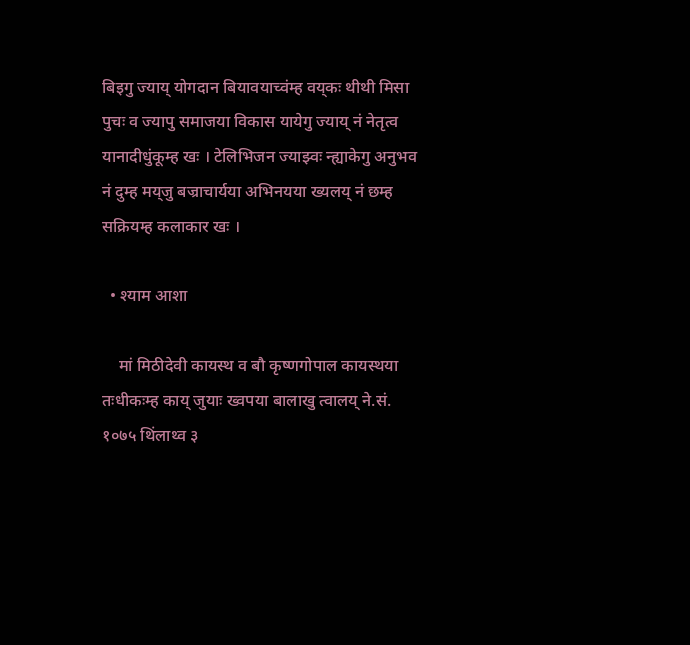बिइगु ज्याय् योगदान बियावयाच्वंम्ह वय्‌कः थीथी मिसा पुचः व ज्यापु समाजया विकास यायेगु ज्याय् नं नेतृत्व यानादीधुंकूम्ह खः । टेलिभिजन ज्याझ्वः न्ह्याकेगु अनुभव नं दुम्ह मय्‌जु बज्राचार्यया अभिनयया ख्यलय् नं छम्ह सक्रियम्ह कलाकार खः ।

  • श्याम आशा

    मां मिठीदेवी कायस्थ व बौ कृष्णगोपाल कायस्थया तःधीकःम्ह काय् जुयाः ख्वपया बालाखु त्वालय् ने.सं. १०७५ थिंलाथ्व ३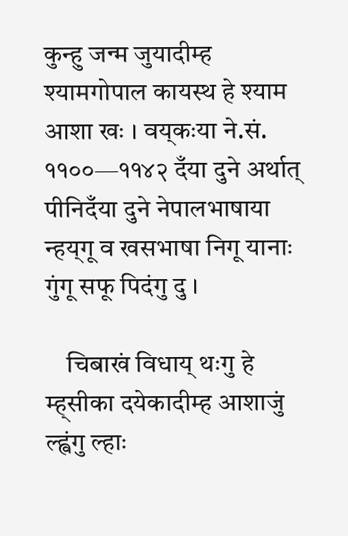कुन्हु जन्म जुयादीम्ह श्यामगोपाल कायस्थ हे श्याम आशा खः । वय्‌कःया ने.सं. ११००—११४२ दँया दुने अर्थात् पीनिदँया दुने नेपालभाषाया न्हय्‌गू व खसभाषा निगू यानाः गुंगू सफू पिदंगु दु ।

    चिबाखं विधाय् थःगु हे म्ह्सीका दयेकादीम्ह आशाजुं ल्ह्वंगु ल्हाः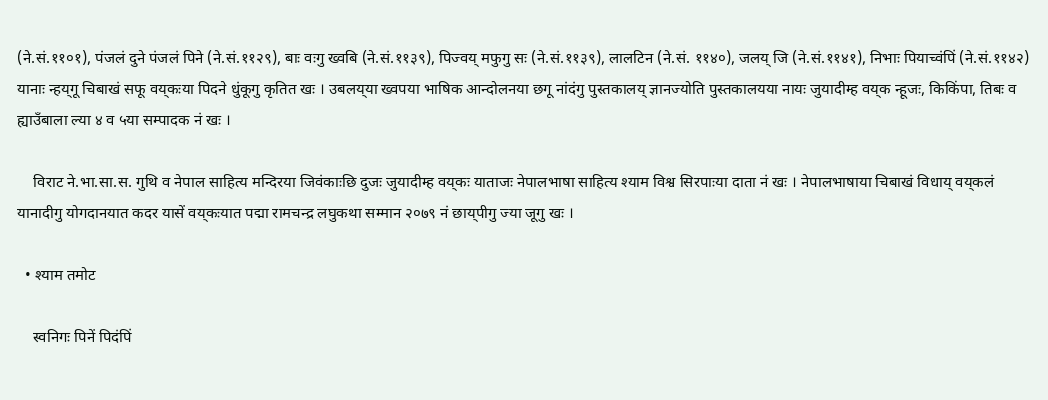(ने.सं.११०१), पंजलं दुने पंजलं पिने (ने.सं.११२९), बाः वःगु ख्वबि (ने.सं.११३९), पिज्वय् मफुगु सः (ने.सं.११३९), लालटिन (ने.सं. ११४०), जलय् जि (ने.सं.११४१), निभाः पियाच्वंपिं (ने.सं.११४२) यानाः न्हय्‌गू चिबाखं सफू वय्‌कःया पिदने धुंकूगु कृतित खः । उबलय्‌या ख्वपया भाषिक आन्दोलनया छगू नांदंगु पुस्तकालय् ज्ञानज्योति पुस्तकालयया नायः जुयादीम्ह वय्‌क न्हूजः, किकिंपा, तिबः व ह्याउँबाला ल्या ४ व ५या सम्पादक नं खः ।

    विराट ने.भा.सा.स. गुथि व नेपाल साहित्य मन्दिरया जिवंकाःछि दुजः जुयादीम्ह वय्‌कः याताजः नेपालभाषा साहित्य श्याम विश्व सिरपाःया दाता नं खः । नेपालभाषाया चिबाखं विधाय् वय्‌कलं यानादीगु योगदानयात कदर यासें वय्‌कःयात पद्मा रामचन्द्र लघुकथा सम्मान २०७९ नं छाय्‌पीगु ज्या जूगु खः ।

  • श्याम तमोट

    स्वनिगः पिनें पिदंपिं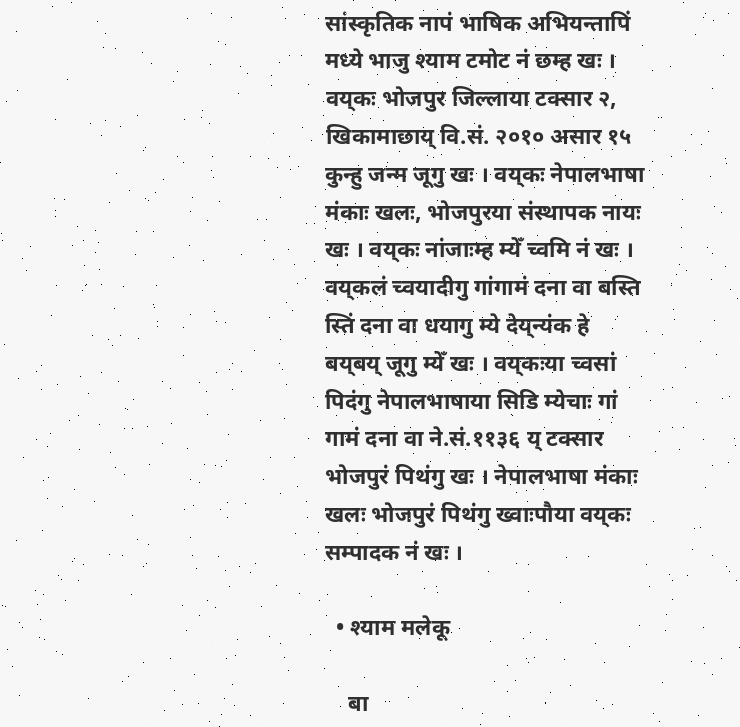सांस्कृतिक नापं भाषिक अभियन्तापिं मध्ये भाजु श्याम टमोट नं छम्ह खः । वय्‌कः भोजपुर जिल्लाया टक्सार २, खिकामाछाय् वि.सं. २०१० असार १५ कुन्हु जन्म जूगु खः । वय्‌कः नेपालभाषा मंकाः खलः, भोजपुरया संस्थापक नायः खः । वय्‌कः नांजाःम्ह म्येँ च्वमि नं खः । वय्‌कलं च्वयादीगु गांगामं दना वा बस्ति स्तिं दना वा धयागु म्ये देय्‌न्यंक हे बय्‌बय् जूगु म्येँ खः । वय्‌कःया च्वसां पिदंगु नेपालभाषाया सिडि म्येचाः गां गामं दना वा ने.सं.११३६ य् टक्सार भोजपुरं पिथंगु खः । नेपालभाषा मंकाः खलः भोजपुरं पिथंगु ख्वाःपौया वय्‌कः सम्पादक नं खः ।

  • श्याम मलेकू

    बा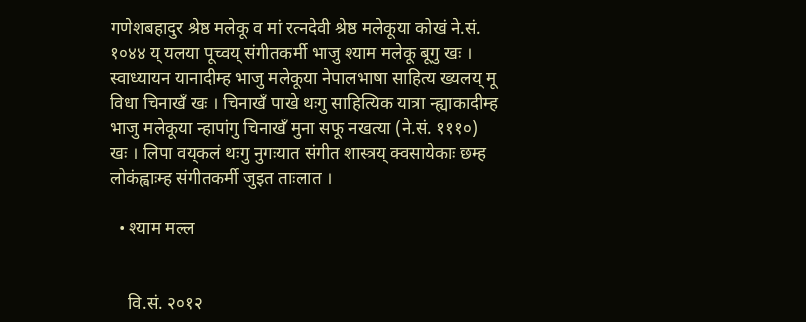गणेशबहादुर श्रेष्ठ मलेकू व मां रत्नदेवी श्रेष्ठ मलेकूया कोखं ने.सं. १०४४ य् यलया पूच्वय् संगीतकर्मी भाजु श्याम मलेकू बूगु खः । स्वाध्यायन यानादीम्ह भाजु मलेकूया नेपालभाषा साहित्य ख्यलय् मू विधा चिनाखँ खः । चिनाखँ पाखे थःगु साहित्यिक यात्रा न्ह्याकादीम्ह भाजु मलेकूया न्हापांगु चिनाखँ मुना सफू नखत्या (ने.सं. १११०) खः । लिपा वय्‌कलं थःगु नुगःयात संगीत शास्त्रय् क्वसायेकाः छम्ह लोकंह्वाःम्ह संगीतकर्मी जुइत ताःलात ।

  • श्याम मल्ल


    वि.सं. २०१२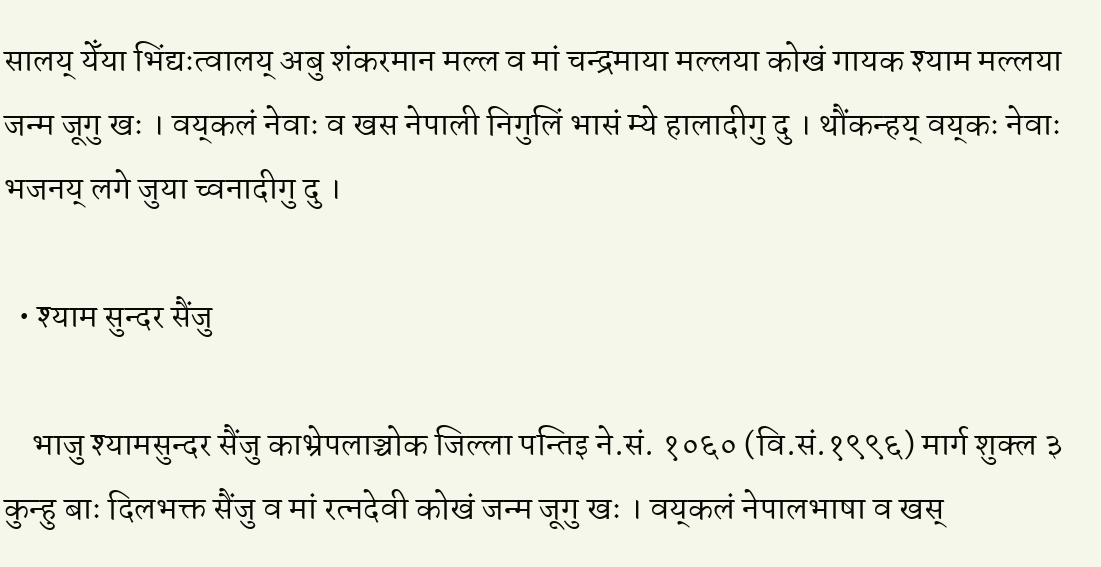सालय्‌ येँया भिंद्यःत्वालय्‌ अबु शंकरमान मल्ल व मां चन्द्रमाया मल्लया कोखं गायक श्याम मल्लया जन्म जूगु खः । वय्‌कलं नेवाः व खस नेपाली निगुलिं भासं म्ये हालादीगु दु । थौंकन्हय्‌ वय्‌कः नेवाः भजनय्‌ लगे जुया च्वनादीगु दु ।

  • श्याम सुन्दर सैंजु

    भाजु श्यामसुन्दर सैंजु काभ्रेपलाञ्चोक जिल्ला पन्तिइ ने.सं. १०६० (वि.सं.१९९६) मार्ग शुक्ल ३ कुन्हु बाः दिलभक्त सैंजु व मां रत्नदेवी कोखं जन्म जूगु खः । वय्‌कलं नेपालभाषा व खस्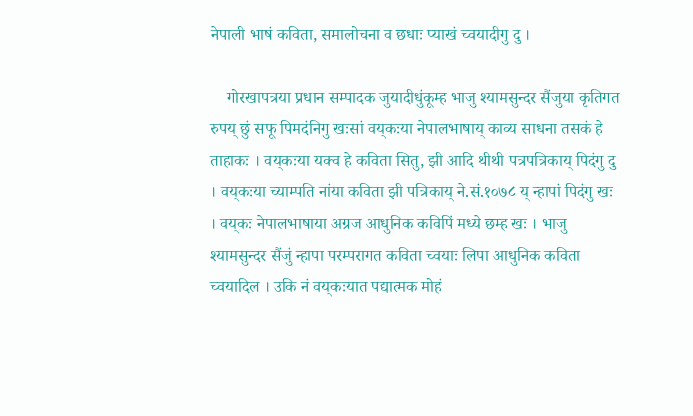नेपाली भाषं कविता, समालोचना व छधाः प्याखं च्वयादीगु दु ।

    गोरखापत्रया प्रधान सम्पादक जुयादीधुंकूम्ह भाजु श्यामसुन्दर सैंजुया कृतिगत रुपय् छुं सफू पिमदंनिगु खःसां वय्‌कःया नेपालभाषाय् काव्य साधना तसकं हे ताहाकः । वय्‌कःया यक्व हे कविता सितु, झी आदि थीथी पत्रपत्रिकाय् पिदंगु दु । वय्‌कःया च्याम्पति नांया कविता झी पत्रिकाय् ने.सं.१०७८ य् न्हापां पिदंगु खः । वय्‌कः नेपालभाषाया अग्रज आधुनिक कविपिं मध्ये छम्ह खः । भाजु श्यामसुन्दर सैंजुं न्हापा परम्परागत कविता च्वयाः लिपा आधुनिक कविता च्वयादिल । उकि नं वय्‌कःयात पद्यात्मक मोहं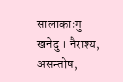सालाकाःगु खनेदु । नैराश्य, असन्तोष,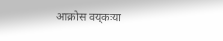आक्रोस वय्‌कःया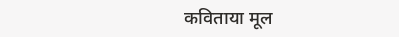कविताया मूल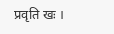प्रवृति खः ।